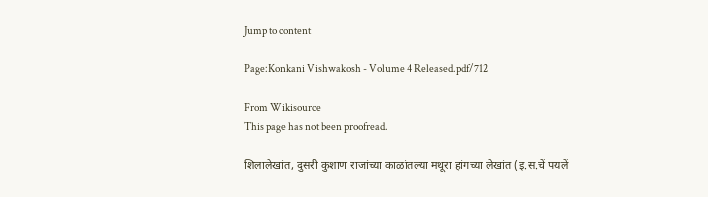Jump to content

Page:Konkani Vishwakosh - Volume 4 Released.pdf/712

From Wikisource
This page has not been proofread.

शिलालेखांत, दुसरी कुशाण राजांच्या काळांतल्या मथूरा हांगच्या लेखांत (इ.स.चें पयलें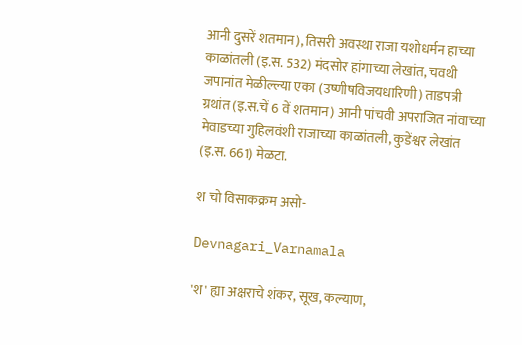आनी दुसरें शतमान), तिसरी अवस्था राजा यशोधर्मन हाच्या काळांतली (इ.स. 532) मंदसोर हांगाच्या लेखांत, चवथी जपानांत मेळील्ल्या एका (उष्णीषविजयधारिणी) ताडपत्री ग्रथांत (इ.स.चें 6 वें शतमान) आनी पांचवी अपराजित नांवाच्या मेवाडच्या गुहिलवंशी राजाच्या काळांतली, कुडेंश्वर लेखांत (इ.स. 661) मेळटा.

श चो विसाकक्रम असो-

Devnagari_Varnamala

'श' ह्या अक्षराचे शंकर, सूख, कल्याण,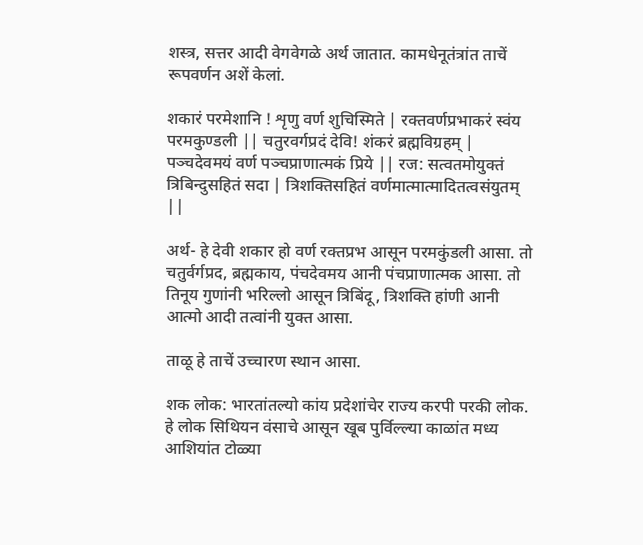शस्त्र, सत्तर आदी वेगवेगळे अर्थ जातात. कामधेनूतंत्रांत ताचें रूपवर्णन अशें केलां.

शकारं परमेशानि ! शृणु वर्ण शुचिस्मिते | रक्तवर्णप्रभाकरं स्वंय परमकुण्डली || चतुरवर्गप्रदं देवि! शंकरं ब्रह्मविग्रहम् | पञ्चदेवमयं वर्ण पञ्चप्राणात्मकं प्रिये || रज: सत्वतमोयुक्तं त्रिबिन्दुसहितं सदा | त्रिशक्तिसहितं वर्णमात्मात्मादितत्वसंयुतम् ||

अर्थ- हे देवी शकार हो वर्ण रक्तप्रभ आसून परमकुंडली आसा. तो चतुर्वर्गप्रद, ब्रह्मकाय, पंचदेवमय आनी पंचप्राणात्मक आसा. तो तिनूय गुणांनी भरिल्लो आसून त्रिबिंदू, त्रिशक्ति हांणी आनी आत्मो आदी तत्वांनी युक्त आसा.

ताळू हे ताचें उच्चारण स्थान आसा.

शक लोक: भारतांतल्यो कांय प्रदेशांचेर राज्य करपी परकी लोक. हे लोक सिथियन वंसाचे आसून खूब पुर्विल्ल्या काळांत मध्य आशियांत टोळ्या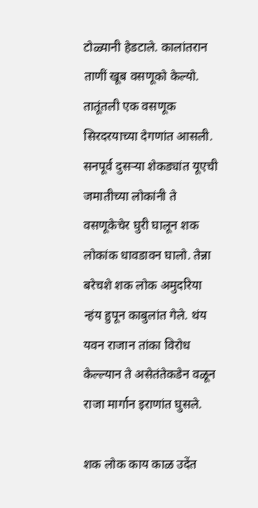टोळ्यानी हेडटाले. कालांतरान ताणीं खूब वसणूको केल्यो. तातूंतली एक वसणूक सिरदरयाच्या देगणांत आसली. सनपूर्व दुसऱ्या शेकड्यांत यूएची जमातीच्या लोकांनी ते वसणूकेचेर घुरी घालून शक लोकांक धावडावन घालो. तेन्ना बरेचशे शक लोक अमुदरिया न्हंय हुपून काबुलांत गेले. थंय यवन राजान तांका विरोध केल्ल्यान ते असेतंतेकडेन वळून राजा मार्गान इराणांत घुसले.

शक लोक काय काळ उदेंत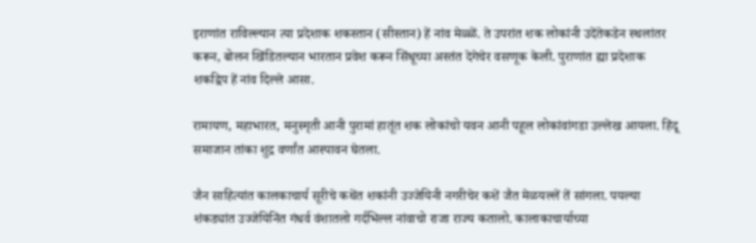इराणांत राविल्ल्यान त्या प्रदेशाक शकस्तान (सीस्तान) हें नांव मेळ्ळें. ते उपरांत शक लोकांनी उदेंतेकडेन स्थलांतर करून, बोलन खिंडितल्यान भारतान प्रवेश करून सिंधूच्या अस्तंत देगेचेर वसणूक केली. पुराणांत ह्या प्रदेशाक शकद्विप हें नांव दिल्ले आसा.

रामायण, महाभारत, मनुस्मृती आनी पुरामां हातूंत शक लोकांचो यवन आनी पहूल लोकांवांगडा उल्लेख आयला. हिंदू समाजान तांका शुद्र वर्णांत आस्पावन घेतला.

जैन साहित्यांत कालकाचार्य सूरीचे कथेंत शकांनी उज्जेयिनी नगरीचेर कशें जैत मेळयल्लें तें सांगला. पयल्या शंकड्यांत उज्जेयिनिंत गंधर्व वंशातलो गर्दभिल्ल नांवाचो राजा राज्य कतालो. कालाकाचार्याच्या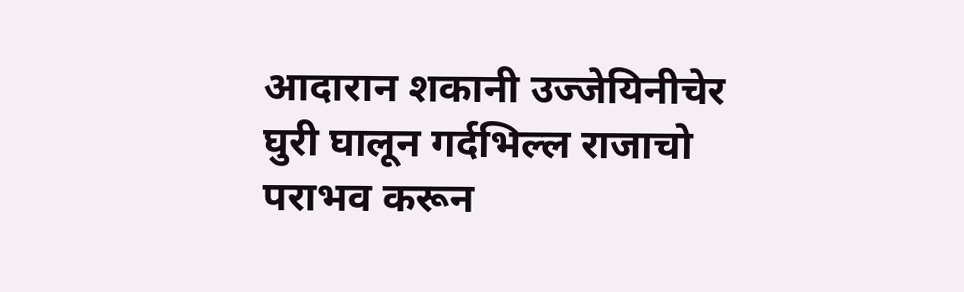आदारान शकानी उज्जेयिनीचेर घुरी घालून गर्दभिल्ल राजाचो पराभव करून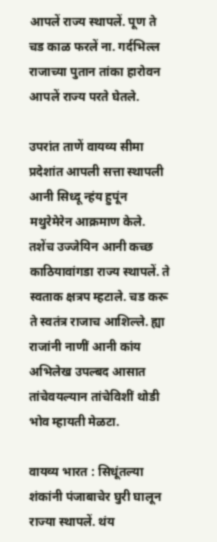आपलें राज्य स्थापलें. पूण ते चड काळ फरलें ना. गर्दभिल्ल राजाच्या पुतान तांका हारोवन आपलें राज्य परते घेतले.

उपरांत ताणें वायव्य सीमा प्रदेशांत आपली सत्ता स्थापली आनी सिध्दू न्हंय हुपूंन मथुरेमेरेन आक्रमाण केले. तशेंच उज्जेयिन आनी कच्छ काठियावांगडा राज्य स्थापलें. ते स्वताक क्षत्रप म्हटाले. चड करू ते स्वतंत्र राजाच आशिल्ले. ह्या राजांनी नाणीं आनी कांय अभिलेख उपल्बद आसात तांचेवयल्यान तांचेविशीं थोडी भोव म्हायती मेळटा.

वायव्य भारत : सिधूंतल्या शंकांनी पंजाबाचेर घुरी घालून राज्या स्थापलें. थंय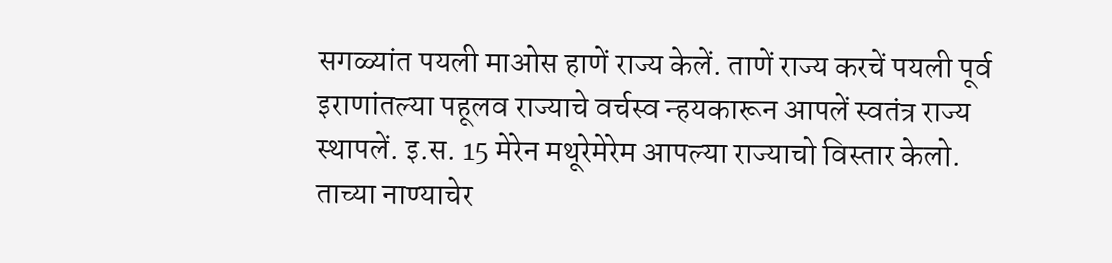सगळ्यांत पयली माओस हाणें राज्य केलें. ताणें राज्य करचें पयली पूर्व इराणांतल्या पहूलव राज्याचे वर्चस्व न्हयकारून आपलें स्वतंत्र राज्य स्थापलें. इ.स. 15 मेरेन मथूरेमेरेम आपल्या राज्याचो विस्तार केलो. ताच्या नाण्याचेर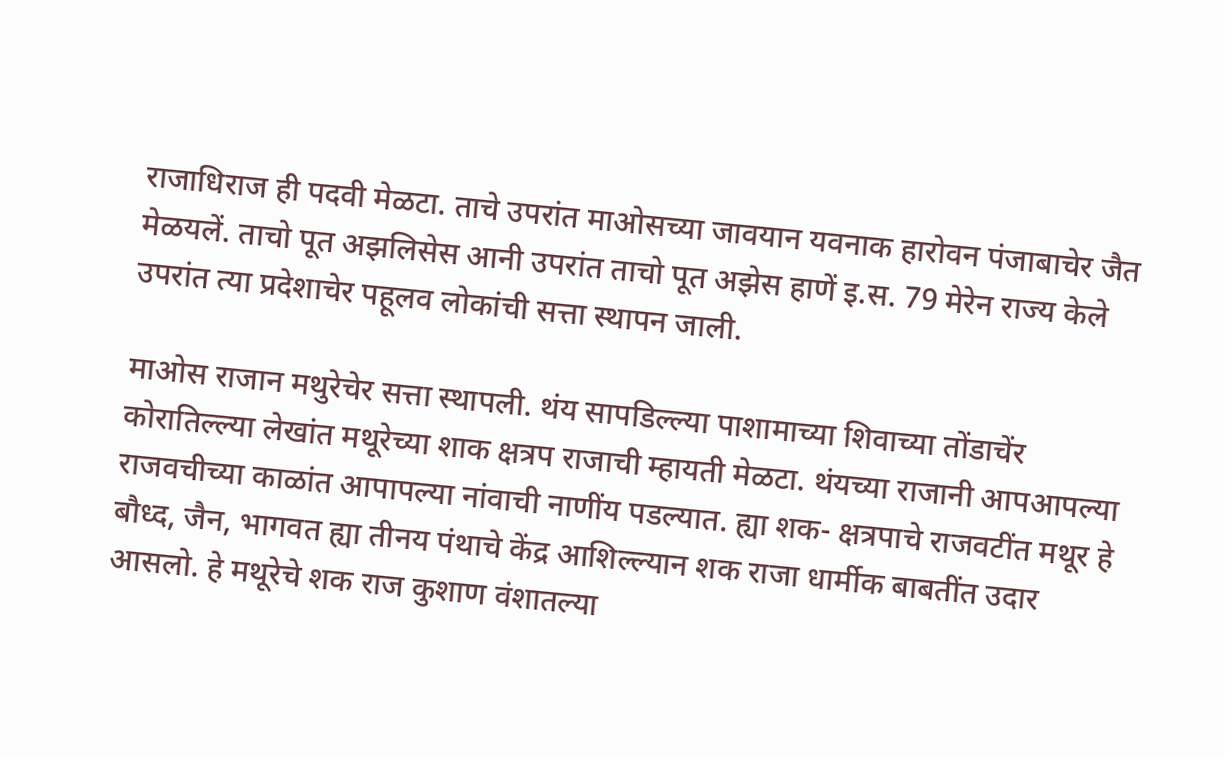राजाधिराज ही पदवी मेळटा. ताचे उपरांत माओसच्या जावयान यवनाक हारोवन पंजाबाचेर जैत मेळयलें. ताचो पूत अझलिसेस आनी उपरांत ताचो पूत अझेस हाणें इ.स. 79 मेरेन राज्य केले उपरांत त्या प्रदेशाचेर पहूलव लोकांची सत्ता स्थापन जाली.

माओस राजान मथुरेचेर सत्ता स्थापली. थंय सापडिल्ल्या पाशामाच्या शिवाच्या तोंडाचेंर कोरातिल्ल्या लेखांत मथूरेच्या शाक क्षत्रप राजाची म्हायती मेळटा. थंयच्या राजानी आपआपल्या राजवचीच्या काळांत आपापल्या नांवाची नाणींय पडल्यात. ह्या शक- क्षत्रपाचे राजवटींत मथूर हे बौध्द, जैन, भागवत ह्या तीनय पंथाचे केंद्र आशिल्ल्यान शक राजा धार्मीक बाबतींत उदार आसलो. हे मथूरेचे शक राज कुशाण वंशातल्या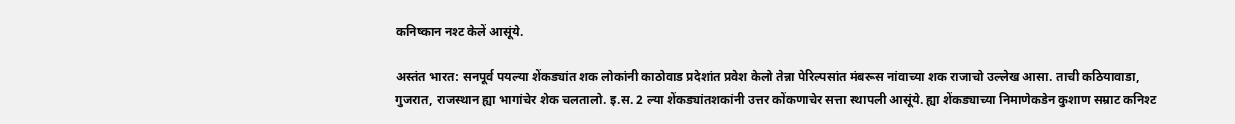कनिष्कान नश्ट केलें आसूंये.

अस्तंत भारत: सनपूर्व पयल्या शेंकड्यांत शक लोकांनी काठोवाड प्रदेशांत प्रवेश केलो तेन्ना पेरिल्पसांत मंबरूस नांवाच्या शक राजाचो उल्लेख आसा. ताची कठियावाडा, गुजरात, राजस्थान ह्या भागांचेर शेक चलतालो. इ.स. 2 ल्या शेंकड्यांतशकांनी उत्तर कोंकणाचेर सत्ता स्थापली आसूंये. ह्या शेंकड्याच्या निमाणेकडेन कुशाण सम्राट कनिश्ट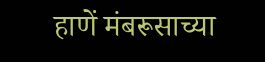हाणें मंबरूसाच्या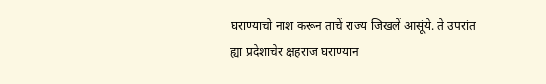घराण्याचो नाश करून ताचें राज्य जिखलें आसूंये. ते उपरांत ह्या प्रदेशाचेर क्षहराज घराण्यान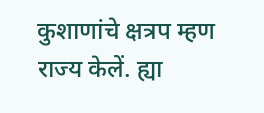कुशाणांचे क्षत्रप म्हण राज्य केलें. ह्या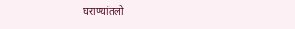घराण्यांतलो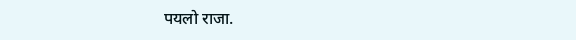पयलो राजा.